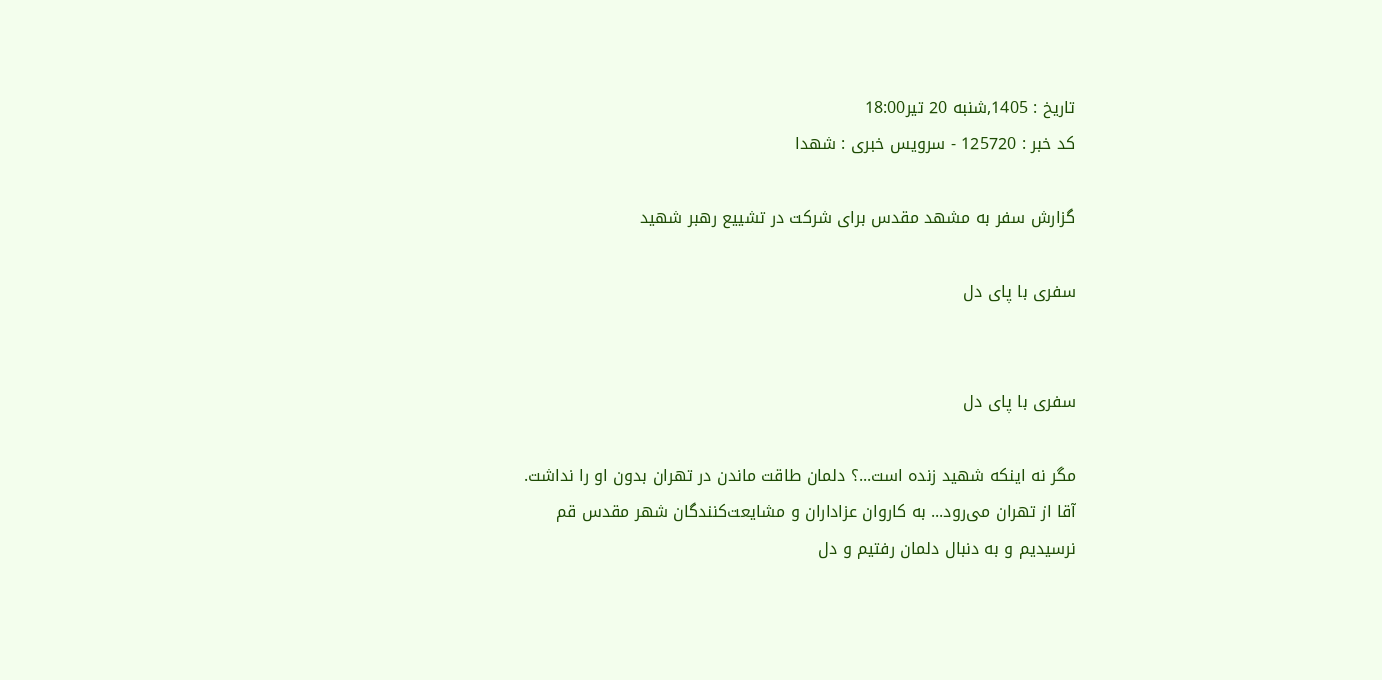تاریخ : 1405,شنبه 20 تير18:00
کد خبر : 125720 - سرویس خبری : شهدا

گزارش سفر به مشهد مقدس برای شرکت در تشییع رهبر شهید

سفری با پای دل


سفری با پای دل

مگر نه اینکه شهید زنده است...؟ دلمان طاقت ماندن در تهران بدون او را نداشت. آقا از تهران می‌رود... به کاروان عزاداران و مشایعت‌کنندگان شهر مقدس قم نرسیدیم و به دنبال دلمان رفتیم و دل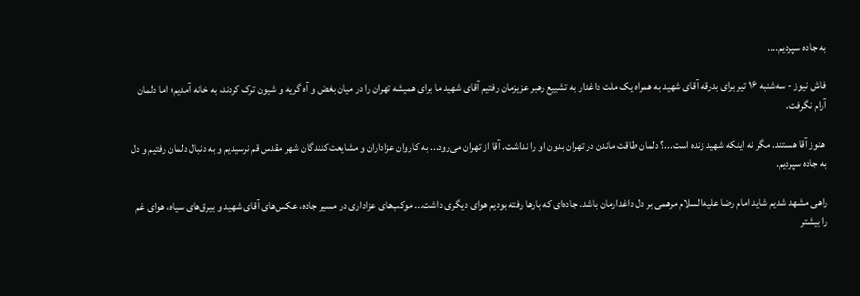به جاده سپردیم....

فاش نیوز - سه‌شنبه ۱۶ تیر برای بدرقه آقای شهید به همراه یک ملت داغدار به تشییع رهبر عزیزمان رفتیم آقای شهید ما برای همیشه تهران را در میان بغض و آه گریه و شیون ترک کردند، به خانه آمدیم؛ اما دلمان آرام نگرفت.

 هنوز آقا هستند. مگر نه اینکه شهید زنده است...؟ دلمان طاقت ماندن در تهران بدون او را نداشت. آقا از تهران می‌رود... به کاروان عزاداران و مشایعت‌کنندگان شهر مقدس قم نرسیدیم و به دنبال دلمان رفتیم و دل به جاده سپردیم.

راهی مشهد شدیم شاید امام رضا علیه‌السلام مرهمی بر دل داغدارمان باشد. جاده‌ای که بارها رفته بودیم هوای دیگری داشت... موکب‌های عزاداری در مسیر جاده، عکس‌های آقای شهید و بیرق‌های سیاه، هوای غم را بیشتر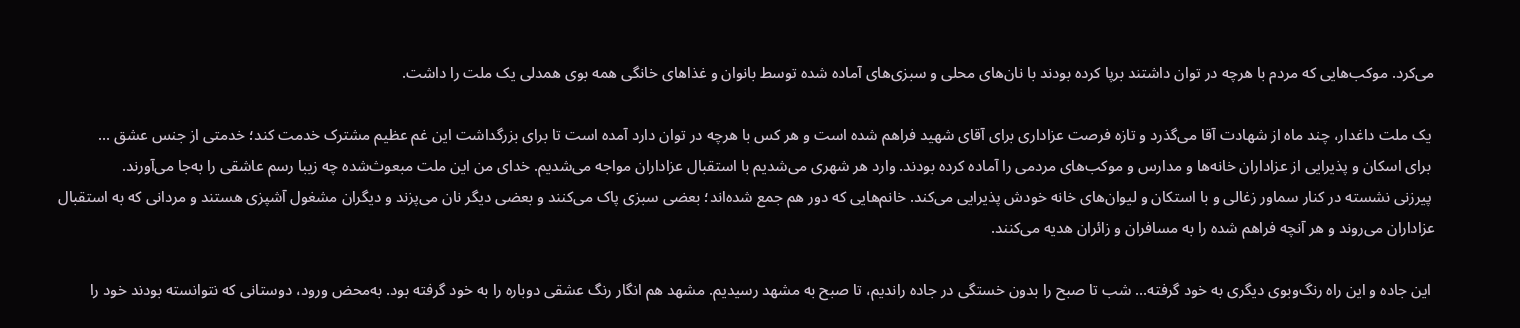می‌کرد. موکب‌هایی که مردم با هرچه در توان داشتند برپا کرده بودند با نان‌های محلی و سبزی‌های آماده شده توسط بانوان و غذاهای خانگی همه بوی همدلی یک ملت را داشت.

 یک ملت داغدار، چند ماه از شهادت آقا می‌گذرد و تازه فرصت عزاداری برای آقای شهید فراهم شده است و هر کس با هرچه در توان دارد آمده است تا برای بزرگداشت این غم عظیم مشترک خدمت کند؛ خدمتی از جنس عشق ...
 برای اسکان و پذیرایی از عزاداران خانه‌ها و مدارس و موکب‌های مردمی را آماده کرده بودند. وارد هر شهری می‌شدیم با استقبال عزاداران مواجه می‌شدیم. خدای من این ملت مبعوث‌شده چه زیبا رسم عاشقی را به‌جا می‌آورند.
 پیرزنی نشسته در کنار سماور زغالی و با استکان و لیوان‌های خانه خودش پذیرایی می‌کند. خانم‌هایی که دور هم جمع شده‌اند؛ بعضی سبزی پاک می‌کنند و بعضی دیگر نان می‌پزند و دیگران مشغول آشپزی هستند و مردانی که به استقبال عزاداران می‌روند و هر آنچه فراهم شده را به مسافران و زائران هدیه می‌کنند.

 این جاده و این راه رنگ‌وبوی دیگری به خود گرفته... شب تا صبح را بدون خستگی در جاده راندیم، تا صبح به مشهد رسیدیم. مشهد هم انگار رنگ عشقی دوباره را به خود گرفته بود. به‌محض ورود، دوستانی که نتوانسته بودند خود را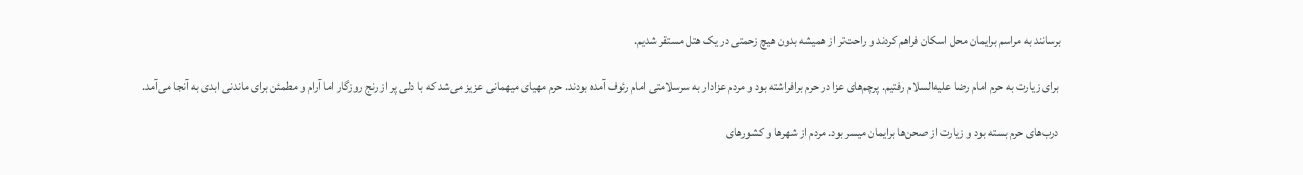برسانند به مراسم برایمان محل اسکان فراهم کردند و راحت‌تر از همیشه بدون هیچ زحمتی در یک هتل مستقر شدیم.

 برای زیارت به حرم امام رضا علیه‌السلام رفتیم. پرچم‌های عزا در حرم برافراشته بود و مردم عزادار به سرسلامتی امام رئوف آمده بودند. حرم مهیای میهمانی عزیز می‌شد که با دلی پر از رنج روزگار اما آرام و مطمئن برای ماندنی ابدی به آنجا می‌آمد.

 درب‌های حرم بسته بود و زیارت از صحن‌ها برایمان میسر بود. مردم از شهرها و کشورهای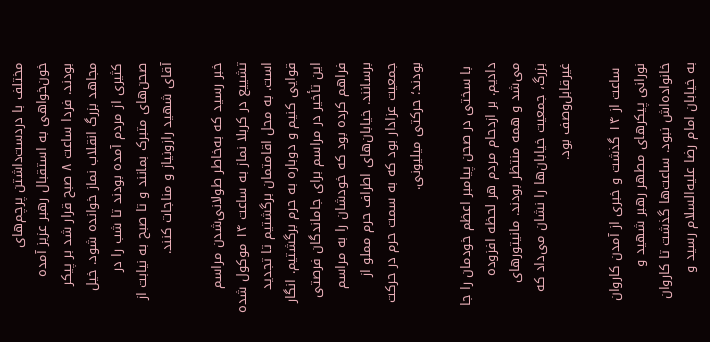مختلف با دردست‌داشتن پرچم‌های خون‌خواهی به استقبال رهبر عزیز آمده بودند. فردا ساعت ۸ صبح قرار شد بر پیکر مجاهد بزرگ انقلاب نماز خوانده شود. خیل کثیری از مردم آمده بودند تا شب را در صحن‌های متبرک بمانند و تا صبح به نیابت از آقای شهید رازونیاز و مناجات کنند.

خبر رسید که به‌خاطر طولانی‌شدن مراسم تشییع در کربلا نماز به ساعت ۱۴ موکول شده است. به محل اقامتمان برگشتیم تا تجدید قوایی کنیم و دوباره به حرم برگشتیم. انگار این تأخیر در مراسم برای جاماندگان فرصتی فراهم کرده بود که خودشان را به مراسم برسانند. خیابان‌های اطراف حرم مملو از جمعیت عزادار بود که به سمت حرم در حرکت بودند؛ حرکتی میلیونی.

 با سختی در صحن پیامبر اعظم خودمان را جا دادیم. بر ازدحام مردم هر لحظه افزوده می‌شد و همه منتظر بودند. مانیتورهای بزرگ، جمعیت خیابان‌ها را نشان می‌داد که غیرقابل‌وصف بود.

 ساعت از ۱۴ گذشت و خبری از آمدن کاروان نورانی پیکرهای مطهر رهبر شهید و خانواده‌اش نبود. ساعت‌ها گذشت تا کاروان به خیابان امام رضا علیه‌السلام رسید و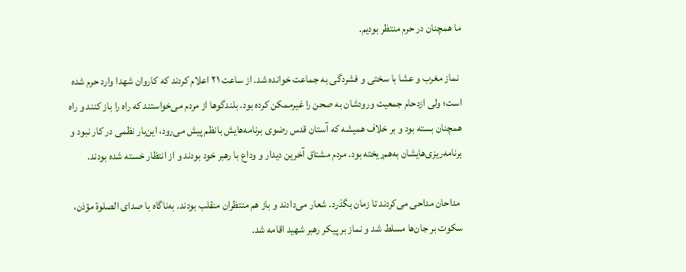ما همچنان در حرم منتظر بودیم.

 نماز مغرب و عشا با سختی و فشردگی به جماعت خوانده شد. از ساعت ۲۱ اعلام کردند که کاروان شهدا وارد حرم شده است؛ ولی ازدحام جمعیت ورودشان به صحن را غیرممکن کرده بود. بلندگوها از مردم می‌خواستند که راه را باز کنند و راه همچنان بسته بود و بر خلاف همیشه که آستان قدس رضوی برنامه‌هایش بانظم پیش می‌رود، این‌بار نظمی در کار نبود و برنامه‌ریزی‌هایشان به‌هم‌ریخته بود. مردم مشتاق آخرین دیدار و وداع با رهبر خود بودند و از انتظار خسته شده بودند.

 مداحان مداحی می‌کردند تا زمان بگذرد. شعار می‌دادند و باز هم منتظران منقلب بودند. به‌ناگاه با صدای الصلوة مؤذن، سکوت بر جان‌ها مسلط شد و نماز بر پیکر رهبر شهید اقامه شد.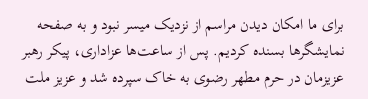برای ما امکان دیدن مراسم از نزدیک میسر نبود و به صفحه نمایشگرها بسنده کردیم. پس از ساعت‌ها عزاداری، پیکر رهبر عزیزمان در حرم مطهر رضوی به خاک سپرده شد و عزیز ملت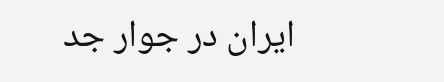ایران در جوار جد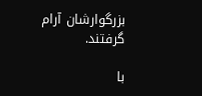بزرگوارشان آرام گرفتند.

با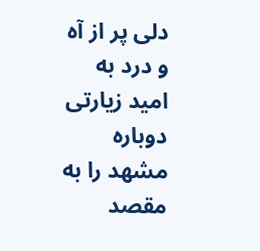دلی پر از آه و درد به امید زیارتی دوباره مشهد را به مقصد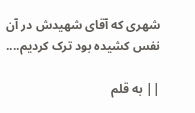شهری که آقای شهیدش در آن نفس کشیده بود ترک کردیم....

|| به قلم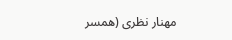مهنار نظری (همسر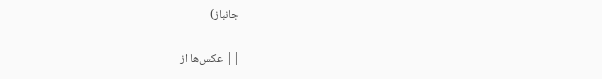جانباز)

|| عکس‌ها از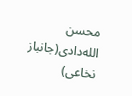محسن الله‌دادی(جانباز نخاعی)